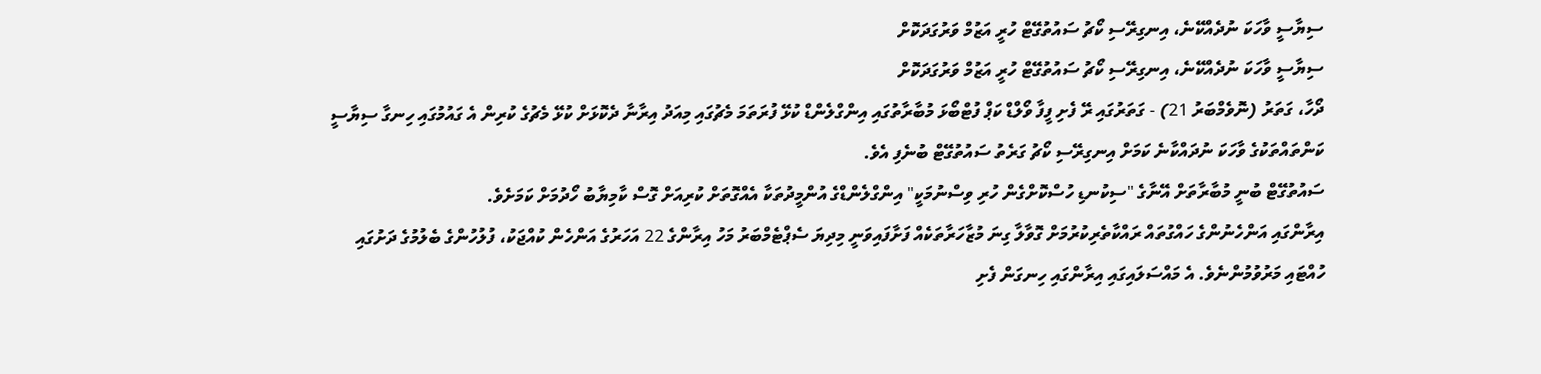ސިޔާސީ ވާހަކަ ނުދެއްކޭނެ، އިނގިރޭސި ކޯޗު ސައުތުގޭޓް ހުރީ އަޒުމް ވަރުގަދަކޮށް
ސިޔާސީ ވާހަކަ ނުދެއްކޭނެ، އިނގިރޭސި ކޯޗު ސައުތުގޭޓް ހުރީ އަޒުމް ވަރުގަދަކޮށް
ދޯހާ، ގަތަރު (ނޮވެމްބަރު 21) - ގަތަރުގައި ރޭ ފެށި ފީފާ ވޯލްޑް ކަޕް ފުޓްބޯޅަ މުބާރާތުގައި އިންގްލެންޑް ކުޅޭ ފުރަތަމަ މެޗުގައި މިއަދު އިރާނާ ދެކޮޅަށް ކުޅޭ މެޗުގެ ކުރިން އެ ގައުމުގައި ހިނގާ ސިޔާސީ ކަންތައްތަކުގެ ވާހަކަ ނުދައްކާނެ ކަމަށް އިނގިރޭސި ކޯޗު ގަރެތު ސައުތުގޭޓް ބުނެފި އެވެ.
ސައުތުގޭޓް ބުނީ މުބާރާތަށް އޭނާގެ "ސިކުނޑި ހުސްކޮށްގެން ހުރި ވިސްނުމަކީ" އިންގްލެންޑްގެ އުންމީދުތަކާ އެއްގޮތަށް ކުރިއަށް ގޮސް ކާމިޔާބު ހޯދުމަށް ކަމަށެވެ.
އިރާންގައި އަންހެނުންގެ ހައްގުތައް ރައްކާތެރިކުރުމަށް ގޮވާލާ ގިނަ މުޒާހަރާތަކެއް ފަށާފައިވަނީ މިދިޔަ ސެޕްޓެމްބަރު މަހު އިރާންގެ 22 އަހަރުގެ އަންހެން ކުއްޖަކު، ފުލުހުންގެ ބެލުމުގެ ދަށުގައި ހުއްޓައި މަރުވުމުންނެވެ. އެ މައްސަލައިގައި އިރާންގައި ހިނގަން ފެށި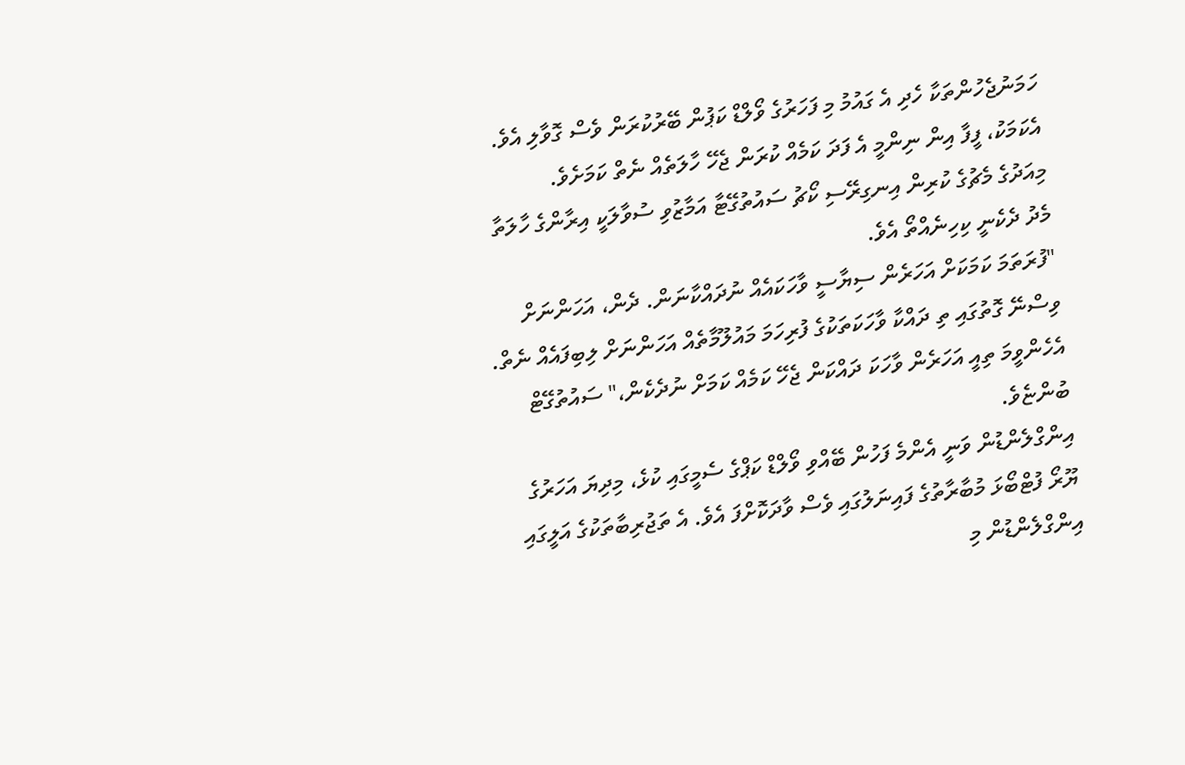ހަމަނުޖެހުންތަކާ ހެދި އެ ގައުމު މި ފަހަރުގެ ވޯލްޑް ކަޕުން ބޭރުކުރަން ވެސް ގޮވާލި އެވެ. އެކަމަކު، ފީފާ އިން ނިންމީ އެ ފަދަ ކަމެއް ކުރަން ޖެހޭ ހާލަތެއް ނެތް ކަމަށެވެ.
މިއަދުގެ މެޗުގެ ކުރިން އިނގިރޭސި ކޯޗު ސައުތުގޭޓާ އަމާޒުވި ސުވާލަކީ އިރާންގެ ހާލަތާ މެދު ދެކެނީ ކިހިނެއްތޯ އެވެ.
"ފުރަތަމަ ކަމަކަށް އަހަރެން ސިޔާސީ ވާހަކައެއް ނުދައްކާނަން. ދެން، އަހަންނަށް ވިސްނޭ ގޮތުގައި ތި ދައްކާ ވާހަކަތަކުގެ ފުރިހަމަ މައުލޫމާތެއް އަހަންނަށް ލިބިފައެއް ނެތް. އެހެންވީމަ ތިއީ އަހަރެން ވާހަކަ ދައްކަން ޖެހޭ ކަމެއް ކަމަށް ނުދެކެން،" ސައުތުގޭޓް ބުންޏެވެ.
އިންގްލެންޑުން ވަނީ އެންމެ ފަހުން ބޭއްވި ވޯލްޑް ކަޕްގެ ސެމީގައި ކުޅެ، މިދިޔަ އަހަރުގެ ޔޫރޯ ފުޓްބޯޅަ މުބާރާތުގެ ފައިނަލުގައި ވެސް ވާދަކޮށްފަ އެވެ. އެ ތަޖުރިބާތަކުގެ އަލީގައި އިންގްލެންޑުން މި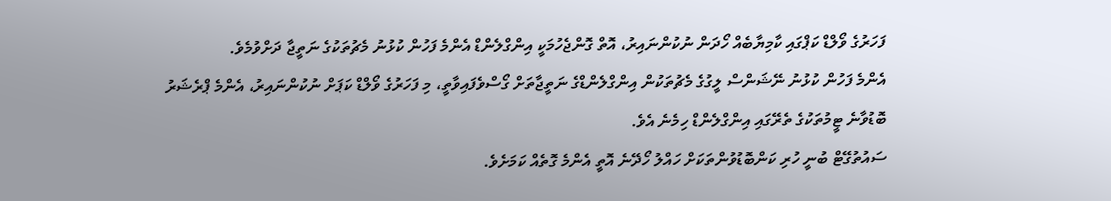ފަހަރުގެ ވޯލްޑް ކަޕްގައި ކާމިޔާބެއް ހޯދަން ނުކުންނައިރު، އޮތް ގޮންޖެހުމަކީ އިންގްލެންޑް އެންމެ ފަހުން ކުޅުނު މެޗުތަކުގެ ނަތީޖާ ދަށްވުމެވެ.
އެންމެ ފަހުން ކުޅުނު ނޭޝަންސް ލީގުގެ މެޗުތަކުން އިންގްލެންޑްގެ ނަތީޖާތަށް ގޯސްވެފައިވާތީ، މި ފަހަރުގެ ވޯލްޑް ކަޕަށް ނުކުންނައިރު، އެންމެ ޕްރެޝަރު ބޮޑުވާނެ ޓީމުތަކުގެ ތެރޭގައި އިންގްލެންޑް ހިމެނެ އެވެ.
ސައުތުގޭޓް ބުނީ ހުރި ކަންބޮޑުވުންތަކަށް ހައްލު ހޯދޭނެ އޮތީ އެންމެ ގޮތެއް ކަމަށެވެ.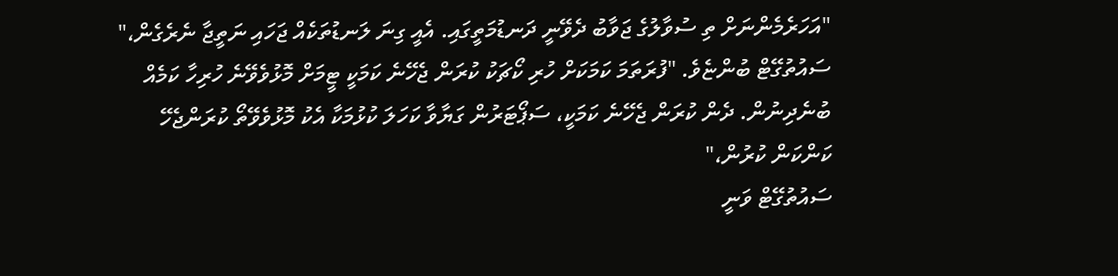"އަހަރެމެންނަށް ތި ސުވާލުގެ ޖަވާބު ދެވޭނީ ދަނޑުމަތީގައި. އެއީ ގިނަ ލަނޑުތަކެއް ޖަހައި ނަތީޖާ ނެރެގެން،" ސައުތުގޭޓް ބުންޏެވެ. "ފުރަތަމަ ކަމަކަށް ހުރި ކޯޗަކު ކުރަން ޖެހޭނެ ކަމަކީ ޓީމަށް މޮޅުވެވޭނެ ހުރިހާ ކަމެއް ބުނެދިނުން. ދެން ކުރަން ޖެހޭނެ ކަމަކީ، ސަޕޯޓަރުން ގަޔާވާ ކަހަލަ ކުޅުމަކާ އެކު މޮޅުވެވޭތޯ ކުރަންޖެހޭ ކަންކަން ކުރުން،"
ސައުތުގޭޓް ވަނީ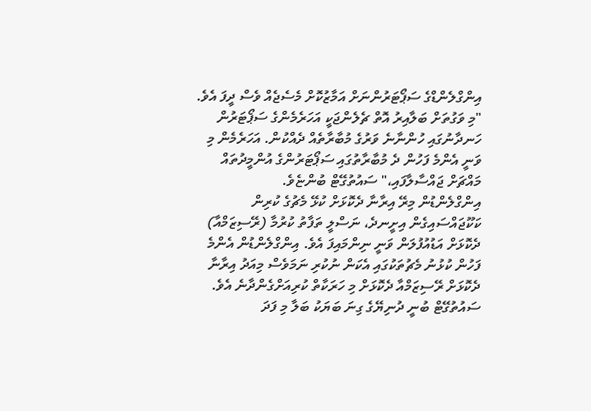އިންގްލެންޑްގެ ސަޕޯޓަރުންނަށް އަމާޒުކޮށް މެސެޖެއް ވެސް ދީފަ އެވެ.
"މި ވަގުތަށް ބަލާއިރު އޮތް ޗެލެންޖަކީ އަހަރެމެންގެ ސަޕޯޓަރުން ހަނދާނުގައި ހުންނާނެ ވަރުގެ މުބާރާތެއް ދެއްކުން. އަހަރެމެން މި ވަނީ އެންމެ ފަހުން ދެ މުބާރާތުގައި ސަޕޯޓަރުންގެ އުންމީދުތައް މައްޗަށް ޖައްސާލާފައި،" ސައުތުގޭޓް ބުންޏެވެ.
އިންގްލެންޑުން މިރޭ އިރާނާ ދެކޮޅަށް ކުޅޭ މެޗުގެ ކުރިން ކަކޫޖައްސައިގެން އިށީނދެ، ނަސްލީ ތަފާތު ކުރުމާ (ރޭސިޒަމްއާ) ދެކޮޅަށް އަޑުއުފުލަން ވަނީ ނިންމައިފަ އެވެ. އިންގްލެންޑުން އެންމެ ފަހުން ކުޅުނު މެޗުތަކުގައި އެކަން ނުކުރި ނަމަވެސް މިއަދު އިރާނާ ދެކޮޅަށް ރޭސިޒަމްއާ ދެކޮޅަށް މި ހަރަކާތް ކުރިއަށްގެންދާނެ އެވެ.
ސައުތުގޭޓް ބުނީ ދުނިޔޭގެ ގިނަ ބަޔަކު ބަލާ މި ފަދަ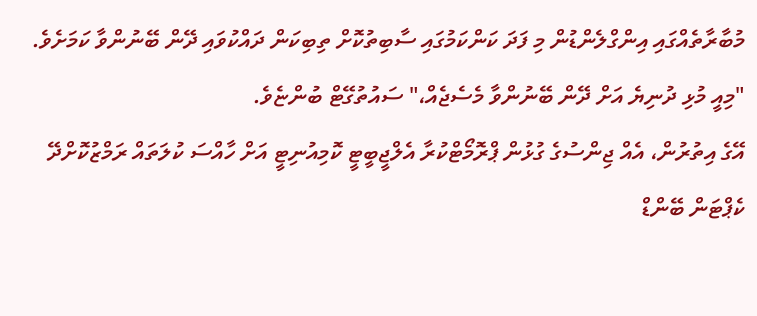މުބާރާތެއްގައި އިންގްލެންޑުން މި ފަދަ ކަންކަމުގައި ސާބިތުކޮށް ތިބިކަން ދައްކުވައި ދޭން ބޭނުންވާ ކަމަށެވެ.
"މިއީ މުޅި ދުނިޔެ އަށް ދޭން ބޭނުންވާ މެސެޖެއް،" ސައުތުގޭޓް ބުންޏެވެ.
އޭގެ އިތުރުން، އެއް ޖިންސުގެ ގުޅުން ޕްރޮމޯޓްކުރާ އެލްޖީބީޓީ ކޮމިއުނިޓީ އަށް ހާއްސަ ކުލަތައް ރަމްޒުކޮށްދޭ ކެޕްޓަން ބޭންޑް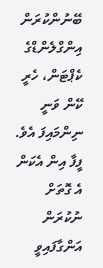ބޭނުންކުރަން އިންގްލެންޑްގެ ކެޕްޓަން، ހެރީ ކޭން ވަނީ ނިންމައިފަ އެވެ. ފީފާ އިން އެކަން އެ ގޮތަށް ނުކުރަން އަންގާފައިވީ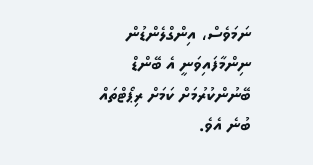ނަމަވެސް، އިންގްލެންޑުން ނިންމާފައިވަނީ އެ ބޭންޑް ބޭނުންކުރުމަށް ކަމަށް ރިޕޯޓްތައް ބުނެ އެވެ.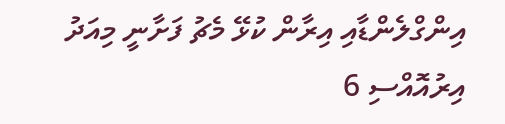އިންގްލެންޑާއި އިރާން ކުޅޭ މެޗު ފަށާނީ މިއަދު އިރުއޮއްސި 6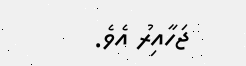ޖަހާއިރު އެވެ.